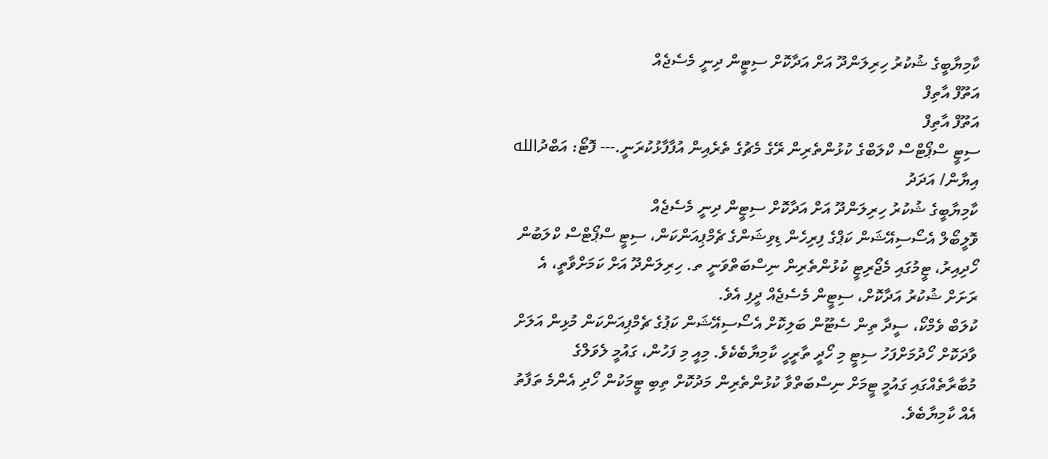ކާމިޔާބީގެ ޝުކުރު ހިރިލަންދޫ އަށް އަދާކޮށް ސިޓީން ދިނީ މެސެޖެއް
އަތޫފް އާތިފް
އަތޫފް އާތިފް
ސިޓީ ސްޕޯޓްސް ކްލަބްގެ ކުޅުންތެރިން ރޭގެ މެޗުގެ ތެރެއިން އުފާފާޅުކުރަނީ.--- ފޮޓޯ: އަބްދުالله އިޔާން/ އަދަދު
ކާމިޔާބީގެ ޝުކުރު ހިރިލަންދޫ އަށް އަދާކޮށް ސިޓީން ދިނީ މެސެޖެއް
ވޮލީބޯލް އެސޯސިއޭޝަން ކަޕްގެ ފިރިހެން ޑިވިޝަންގެ ޗެމްޕިއަންކަން، ސިޓީ ސްޕޯޓްސް ކްލަބުން ހޯދިއިރު، ޓީމުގައި މެޖޯރިޓީ ކުޅުންތެރިން ނިސްބަތްވަނީ ތ. ހިރިލަންދޫ އަށް ކަމަށްވާތީ، އެ ރަށަށް ޝުކުރު އަދާކޮށް، ސިޓީން މެސެޖެއް ދީފި އެވެ.
ކުލަބް ވެމްކޯ، ސީދާ ތިން ސެޓޫން ބަލިކޮށް އެސޯސިއޭޝަން ކަޕުގެ ޗެމްޕިއަންކަން މުޅިން އަލަށް ވާދަކޮށް ހޯދުމަށްފަހު ސިޓީ މި ހޯދީ ތާރީހީ ކާމިޔާބެކެވެ. މިއީ މި ފަހުން، ގައުމީ ލެވަލްގެ މުބާރާތެއްގައި ގައުމީ ޓީމަށް ނިސްބަތްވާ ކުޅުންތެރިން މަދުކޮށް ތިބި ޓީމަކުން ހޯދި އެންމެ ތަފާތު އެއް ކާމިޔާބެވެ.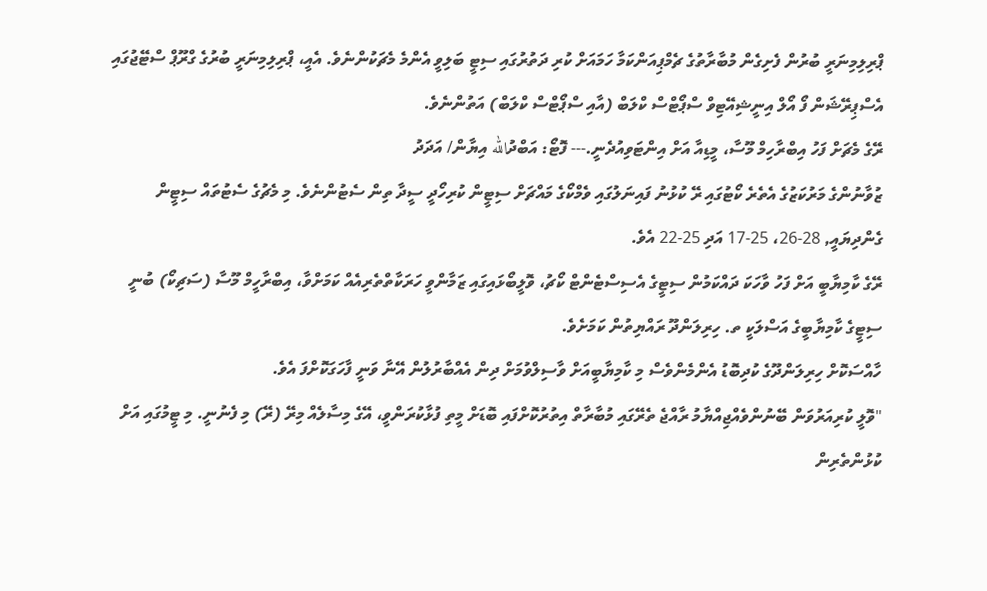ޕްރިލިމިނަރީ ބުރުން ފެށިގެން މުބާރާތުގެ ޗެމްޕިއަންކަމާ ހަމައަށް ކުރި ދަތުރުގައި ސިޓީ ބަލިވީ އެންމެ މެޗަކުންނެވެ. އެއީ، ޕްރިލިމިނަރީ ބުރުގެ ގްރޫޕް ސްޓޭޖުގައި އެސްޕިރޭޝަން ފޯ އޯލް އިނީޝިއޭޓިވް ސްޕޯޓްސް ކްލަބް (އާއި ސްޕޯޓްސް ކްލަބް) އަތުންނެވެ.
ރޭގެ މެޗަށް ފަހު އިބްރާހިމް މޫސާ، މީޑިއާ އަށް އިންޓަވިއުދެނީ.--- ފޮޓޯ: އަބްދުالله އިޔާން/ އަދަދު
ޒުވާނުންގެ މަރުކަޒުގެ އެތެރެ ކޯޓުގައި ރޭ ކުޅުނު ފައިނަލުގައި ވެމްކޯގެ މައްޗަށް ސިޓީން ކުރިހޯދީ ސީދާ ތިން ސެޓުންނެވެ. މި މެޗުގެ ސެޓުތައް ސިޓީން ގެންދިޔައީ, 28-26، 25-17 އަދި 25-22 އެވެ.
ރޭގެ ކާމިޔާބީ އަށް ފަހު ވާހަކަ ދައްކަމުން ސިޓީގެ އެސިސްޓެންޓް ކޯޗު، ވޮލީބޯޅައިގައި ޒަމާންވީ ހަރަކާތްތެރިއެއް ކަމަށްވާ، އިބްރާހީމް މޫސާ (ސަޗިކޯ) ބުނީ ސިޓީގެ ކާމިޔާބީގެ އަސްލަކީ ތ. ހިރިލަންދޫ ރައްޔިތުން ކަމަށެވެ.
ހާއްސަކޮށް ހިރިލަންދޫގެ ކުދިބޮޑު އެންމެންވެސް މި ކާމިޔާބީއަށް ވާސިލްވުމަށް ދިން އެއްބާރުލުން އޭނާ ވަނީ ފާހަގަކޮށްފަ އެވެ.
"ވޮލީ ކުރިއަރުވަން ބޭނުންވެއްޖިއްޔާމު ރާއްޖެ ތެރޭގައި މުބާރާތް އިތުރުކޮށްފައި ބޮޑަށް މީތި ފުޅާކުރަންވީ، އޭގެ މިސާލެއް މިރޭ (ރޭ) މި ފެނުނީ. މި ޓީމުގައި އަށް ކުޅުންތެރިން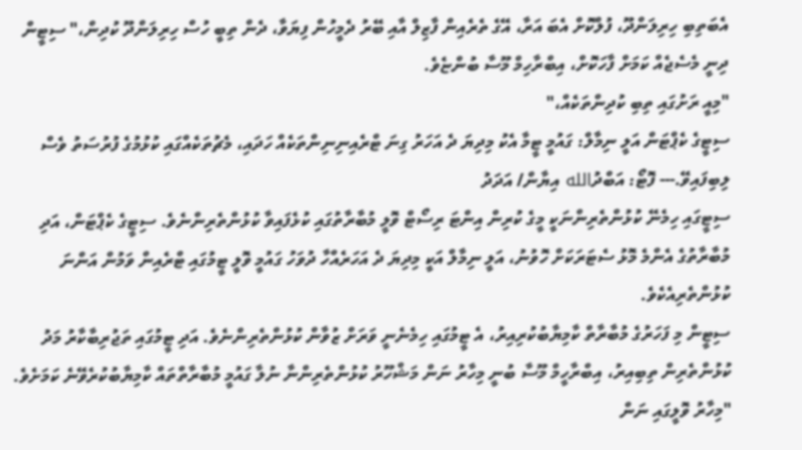އެބަތިބި ހިރިލަންދޫ، ފުލްކޮށް އެބަ އަރާ، އޭގެ ތެރެއިން ފާޒިލް އާއި ބޭރު ދެމީހުން ފިޔަވާ، ދެން ތިބީ ހުސް ހިރިލަންދޫ ކުދިން،" ސިޓީން ދިނީ މެސެޖެއް ކަމަށް ފާހަކޮށް، އިބްރާހިމް މޫސާ ބުންޏެވެ.
"މިއީ ރަށުގައި ތިބި ކުދިންތަކެއް،"
ސިޓީގެ ކެޕްޓަން އަލީ ނިމާލް: ގައުމީ ޓީމާ އެކު މިދިޔަ ދެ އަހަރު ގިނަ ޓްރެއިނިނިންތަކެއް ހަދައި، މެޗުތަކެއްގައި ކުޅުމުގެ ފުރުސަތު ވެސް ލިބިފައިވޭ.--- ފޮޓޯ: އަބްދުالله އިޔާން/ އަދަދު
ސިޓީގައި ހިމެނޭ ކުޅުންތެރިންނަކީ މީގެ ކުރިން އިންޓަ ރިސޯޓް ވޮލީ މުބާރާތުގައި ކުޅެފައިވާ ކުޅުންތެރިންނެވެ. ސިޓީގެ ކެޕްޓަން، އަދި މުބާރާތުގެ އެންމެ މޮޅު ސެޓަރަކަށް ހޮވުނު، އަލީ ނިމާލް އަކީ މިދިޔަ ދެ އަހަރެއްހާ ދުވަހު ގައުމީ ވޮލީ ޓީމުގައި ޓްރެއިން ވަމުން އަންނަ ކުޅުންތެރިއެކެވެ.
ސިޓީން މި ފަހަރުގެ މުބާރާތް ކާމިޔާބުކުރިއިރު، އެ ޓީމުގައި ހިމެނެނީ ވަރަށް ޒުވާން ކުޅުންތެރިންނެވެ. އަދި ޓީމުގައި ތަޖުރިބާކާރު މަދު ކުޅުންތެރިން ތިބިއިރު، އިބްރާހީމް މޫސާ ބުނީ މިހާރު ނަން މަޝްހޫރު ކުޅުންތެރިންނާ ނުލާ ގައުމީ މުބާރާތްތައް ކާމިޔާބުކުރެވޭނެ ކަމަށެވެ.
"މިހާރު ވޮލީގައި ނަން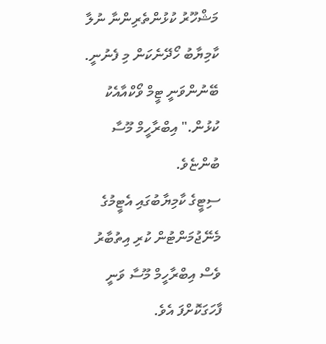މަޝްހޫރު ކުޅުންތެރިންނާ ނުލާ ކާމިޔާބު ހޯދޭނެކަން މި ފެނުނީ. ބޭނުންވަނީ ޓީމް ވޯކްއާއެކު ކުޅުން." އިބްރާހީމް މޫސާ ބުންޏެވެ.
ސިޓީގެ ކާމިޔާބުގައި އެޓީމުގެ މެނޭޖުމަންޓުން ކުރި އިތުބާރު ވެސް އިބްރާހީމް މޫސާ ވަނީ ފާހަގަކޮށްފަ އެވެ.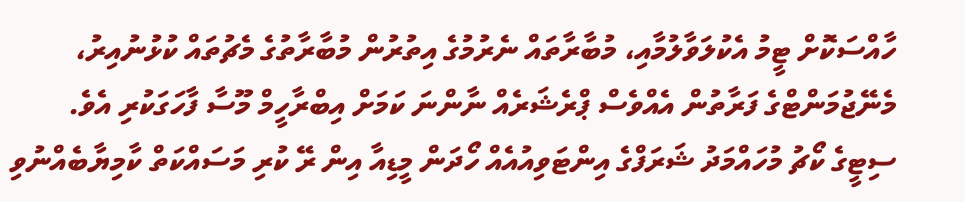ހާއްސަކޮށް ޓީމު އެކުލަވާލުމާއި، މުބާރާތައް ނެރުމުގެ އިތުރުން މުބާރާތުގެ މެޗުތައް ކުޅުނުއިރު، މެނޭޖުމަންޓްގެ ފަރާތުން އެއްވެސް ޕްރެޝަރެއް ނާންނަ ކަމަށް އިބްރާހީމް މޫސާ ފާހަގަކުރި އެވެ.
ސިޓީގެ ކޯޗު މުހައްމަދު ޝަރަފްގެ އިންޓަވިއުއެއް ހޯދަން މީޑިއާ އިން ރޭ ކުރި މަސައްކަތް ކާމިޔާބެއްނުވި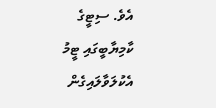އެވެ. ސިޓީގެ ކާމިޔާބީގައި ޓީމު އެކުލަވާލައިގެން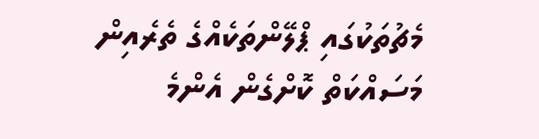މެޗުތަކުގައި ޕްލޭންތަކެއްގެ ތެރެއިން މަސައްކަތް ކޮށްގެން އެންމެ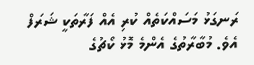ރަނގަޅު މަސައްކަތެއް ކުރި އެއް ފަރާތަކީ ޝަރަފް އެވެ. މުބާރާތުގެ އެންމެ މޮޅު ކޯޗުގެ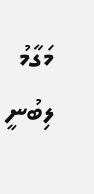މަގާމު ލިބުނީ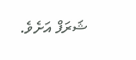ޝަރަފް އަށެވެ.